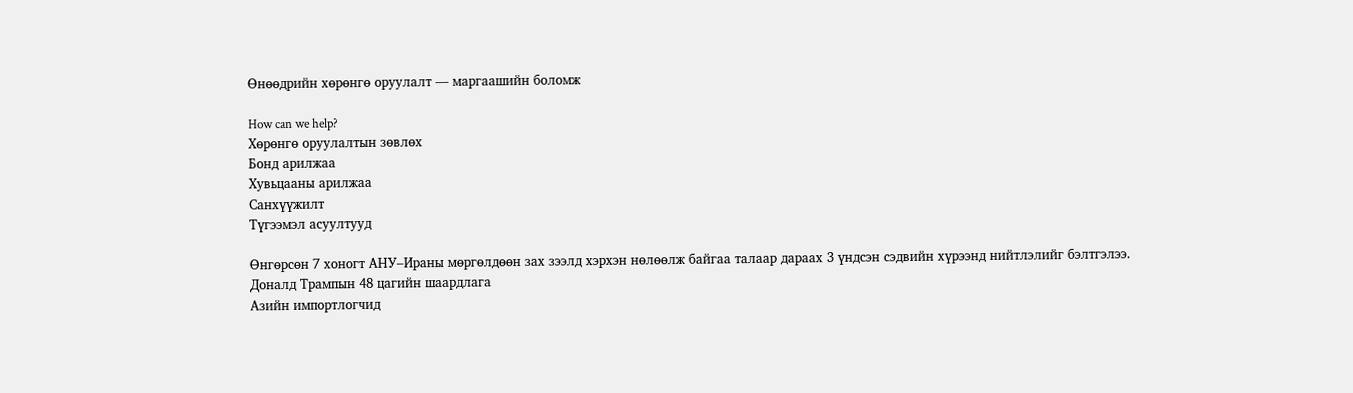Өнөөдрийн хөрөнгө оруулалт — маргаашийн боломж

How can we help?
Хөрөнгө оруулалтын зөвлөх
Бонд арилжаа
Хувьцааны арилжаа
Санхүүжилт
Түгээмэл асуултууд

Өнгөрсөн 7 хоногт АНУ–Ираны мөргөлдөөн зах зээлд хэрхэн нөлөөлж байгаа талаар дараах 3 үндсэн сэдвийн хүрээнд нийтлэлийг бэлтгэлээ.
Доналд Трампын 48 цагийн шаардлага
Азийн импортлогчид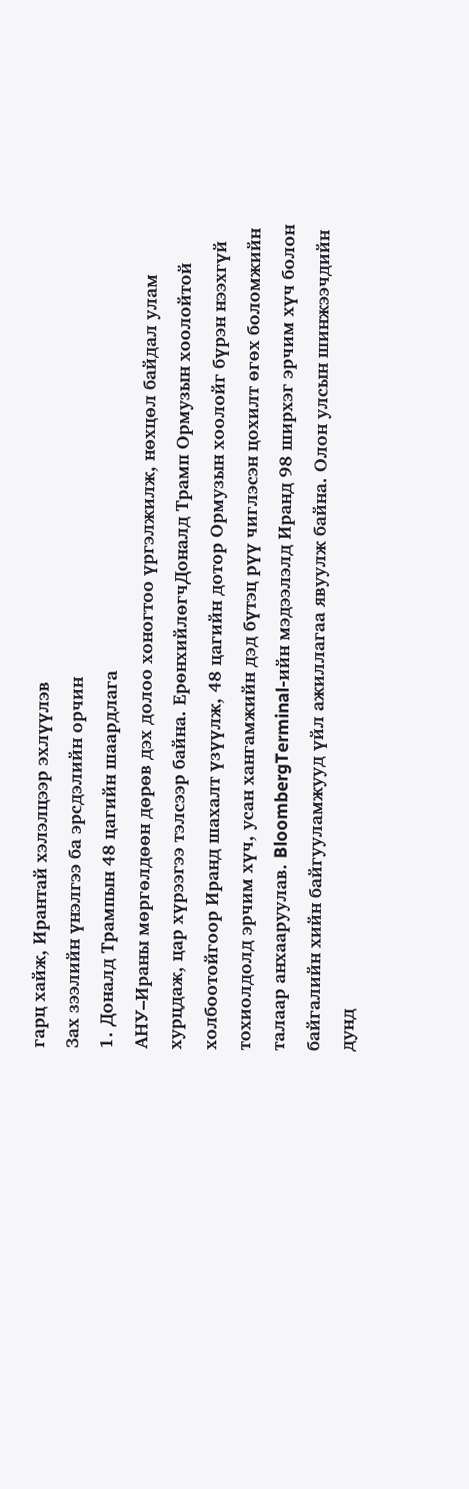гарц хайж, Ирантай хэлэлцээр эхлүүлэв
Зах зээлийн үнэлгээ ба эрсдэлийн орчин
1. Доналд Трампын 48 цагийн шаардлага
АНУ–Ираны мөргөлдөөн дөрөв дэх долоо хоногтоо үргэлжилж, нөхцөл байдал улам хурцдаж, цар хүрээгээ тэлсээр байна. ЕрөнхийлөгчДоналд Трамп Ормузын хоолойтой холбоотойгоор Иранд шахалт үзүүлж, 48 цагийн дотор Ормузын хоолойг бүрэн нээхгүй тохиолдолд эрчим хүч, усан хангамжийн дэд бүтэц рүү чиглэсэн цохилт өгөх боломжийн талаар анхааруулав. BloombergTerminal-ийн мэдээлэлд Иранд 98 ширхэг эрчим хүч болон байгалийн хийн байгууламжууд үйл ажиллагаа явуулж байна. Олон улсын шинжээчдийн дунд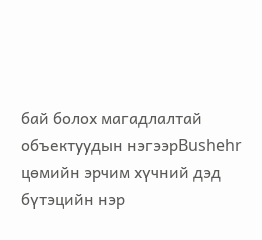бай болох магадлалтай объектуудын нэгээрBushehr цөмийн эрчим хүчний дэд бүтэцийн нэр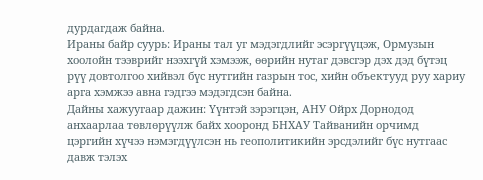дурдагдаж байна.
Ираны байр суурь: Ираны тал уг мэдэгдлийг эсэргүүцэж, Ормузын хоолойн тээврийг нээхгүй хэмээж, өөрийн нутаг дэвсгэр дэх дэд бүтэц рүү довтолгоо хийвэл бүс нутгийн газрын тос, хийн объектууд руу хариу арга хэмжээ авна гэдгээ мэдэгдсэн байна.
Дайны хажуугаар дажин: Үүнтэй зэрэгцэн, АНУ Ойрх Дорнодод анхаарлаа төвлөрүүлж байх хооронд БНХАУ Тайванийн орчимд цэргийн хүчээ нэмэгдүүлсэн нь геополитикийн эрсдэлийг бүс нутгаас давж тэлэх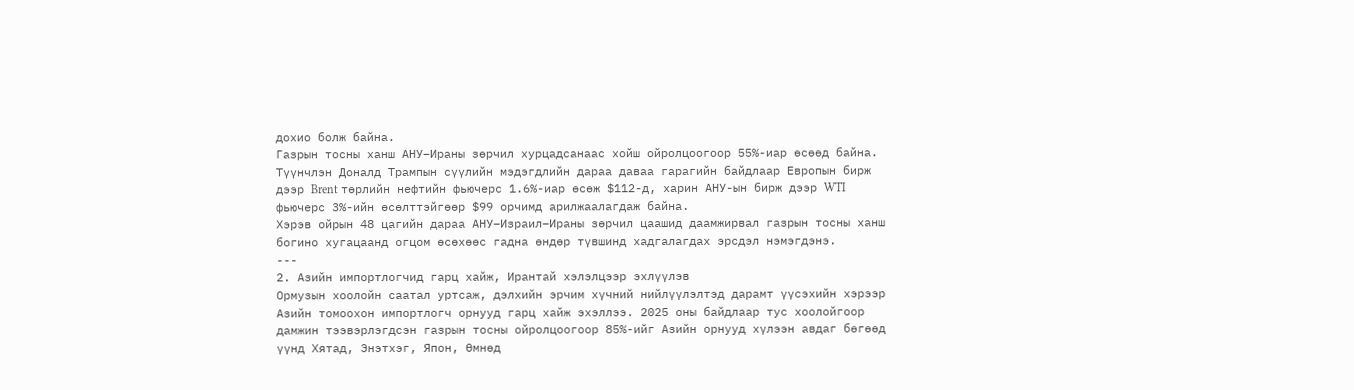дохио болж байна.
Газрын тосны ханш АНУ–Ираны зөрчил хурцадсанаас хойш ойролцоогоор 55%-иар өсөөд байна. Түүнчлэн Доналд Трампын сүүлийн мэдэгдлийн дараа даваа гарагийн байдлаар Европын бирж дээр Brent төрлийн нефтийн фьючерс 1.6%-иар өсөж $112-д, харин АНУ-ын бирж дээр WTI фьючерс 3%-ийн өсөлттэйгөөр $99 орчимд арилжаалагдаж байна.
Хэрэв ойрын 48 цагийн дараа АНУ–Израил–Ираны зөрчил цаашид даамжирвал газрын тосны ханш богино хугацаанд огцом өсөхөөс гадна өндөр түвшинд хадгалагдах эрсдэл нэмэгдэнэ.
---
2. Азийн импортлогчид гарц хайж, Ирантай хэлэлцээр эхлүүлэв
Ормузын хоолойн саатал уртсаж, дэлхийн эрчим хүчний нийлүүлэлтэд дарамт үүсэхийн хэрээр Азийн томоохон импортлогч орнууд гарц хайж эхэллээ. 2025 оны байдлаар тус хоолойгоор дамжин тээвэрлэгдсэн газрын тосны ойролцоогоор 85%-ийг Азийн орнууд хүлээн авдаг бөгөөд үүнд Хятад, Энэтхэг, Япон, Өмнөд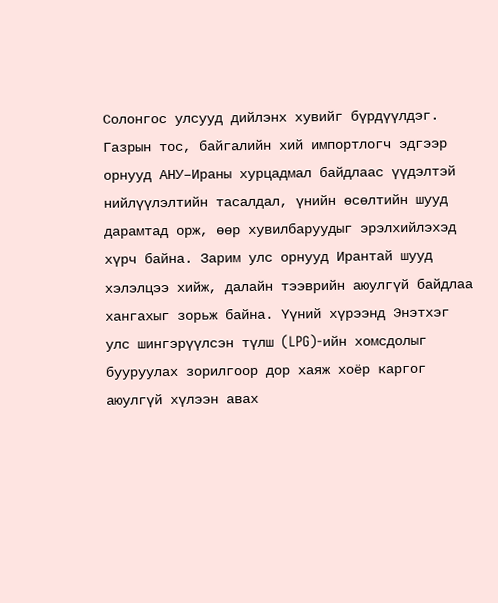Солонгос улсууд дийлэнх хувийг бүрдүүлдэг.
Газрын тос, байгалийн хий импортлогч эдгээр орнууд АНУ–Ираны хурцадмал байдлаас үүдэлтэй нийлүүлэлтийн тасалдал, үнийн өсөлтийн шууд дарамтад орж, өөр хувилбаруудыг эрэлхийлэхэд хүрч байна. Зарим улс орнууд Ирантай шууд хэлэлцээ хийж, далайн тээврийн аюулгүй байдлаа хангахыг зорьж байна. Үүний хүрээнд Энэтхэг улс шингэрүүлсэн түлш (LPG)-ийн хомсдолыг бууруулах зорилгоор дор хаяж хоёр каргог аюулгүй хүлээн авах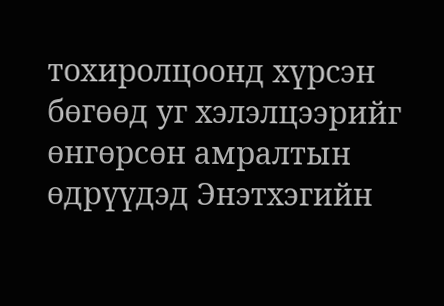тохиролцоонд хүрсэн бөгөөд уг хэлэлцээрийг өнгөрсөн амралтын өдрүүдэд Энэтхэгийн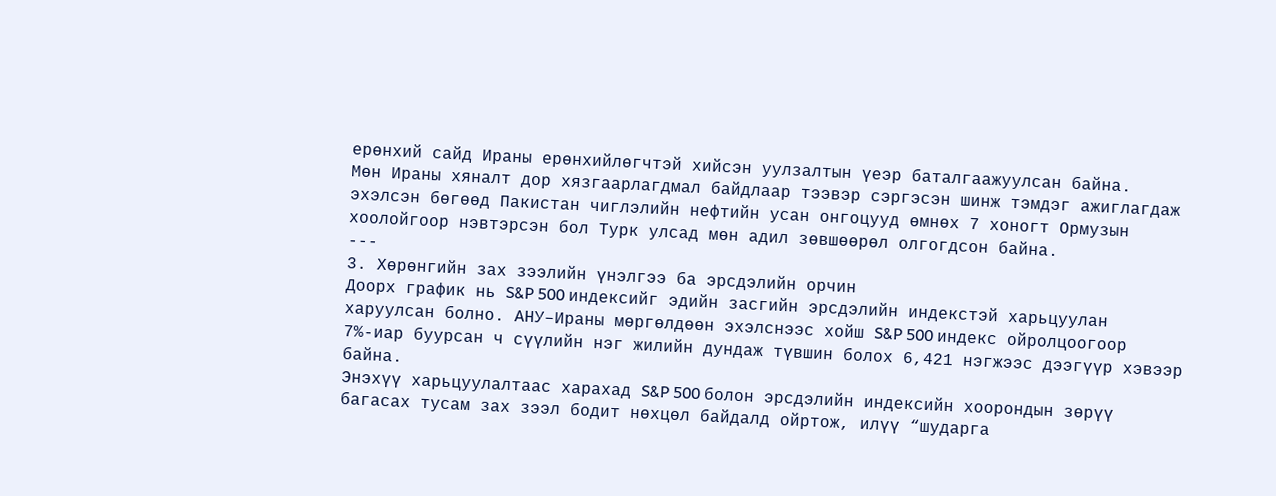ерөнхий сайд Ираны ерөнхийлөгчтэй хийсэн уулзалтын үеэр баталгаажуулсан байна.
Мөн Ираны хяналт дор хязгаарлагдмал байдлаар тээвэр сэргэсэн шинж тэмдэг ажиглагдаж эхэлсэн бөгөөд Пакистан чиглэлийн нефтийн усан онгоцууд өмнөх 7 хоногт Ормузын хоолойгоор нэвтэрсэн бол Турк улсад мөн адил зөвшөөрөл олгогдсон байна.
---
3. Хөрөнгийн зах зээлийн үнэлгээ ба эрсдэлийн орчин
Доорх график нь S&P 500 индексийг эдийн засгийн эрсдэлийн индекстэй харьцуулан харуулсан болно. АНУ–Ираны мөргөлдөөн эхэлснээс хойш S&P 500 индекс ойролцоогоор 7%-иар буурсан ч сүүлийн нэг жилийн дундаж түвшин болох 6,421 нэгжээс дээгүүр хэвээр байна.
Энэхүү харьцуулалтаас харахад S&P 500 болон эрсдэлийн индексийн хоорондын зөрүү багасах тусам зах зээл бодит нөхцөл байдалд ойртож, илүү “шударга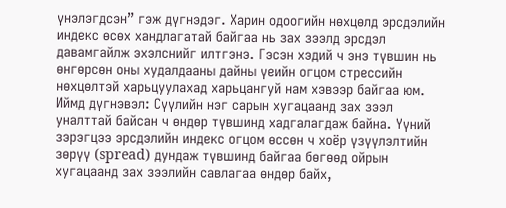үнэлэгдсэн” гэж дүгнэдэг. Харин одоогийн нөхцөлд эрсдэлийн индекс өсөх хандлагатай байгаа нь зах зээлд эрсдэл давамгайлж эхэлснийг илтгэнэ. Гэсэн хэдий ч энэ түвшин нь өнгөрсөн оны худалдааны дайны үеийн огцом стрессийн нөхцөлтэй харьцуулахад харьцангуй нам хэвээр байгаа юм.
Иймд дүгнэвэл: Сүүлийн нэг сарын хугацаанд зах зээл уналттай байсан ч өндөр түвшинд хадгалагдаж байна. Үүний зэрэгцээ эрсдэлийн индекс огцом өссөн ч хоёр үзүүлэлтийн зөрүү (spread) дундаж түвшинд байгаа бөгөөд ойрын хугацаанд зах зээлийн савлагаа өндөр байх,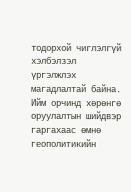тодорхой чиглэлгүй хэлбэлзэл үргэлжлэх магадлалтай байна. Ийм орчинд хөрөнгө оруулалтын шийдвэр гаргахаас өмнө геополитикийн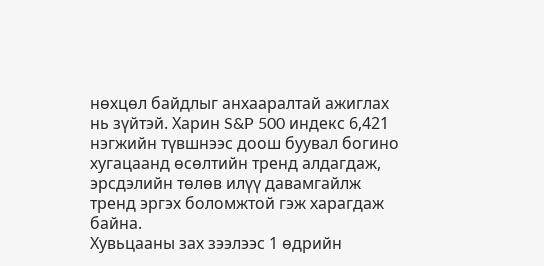нөхцөл байдлыг анхааралтай ажиглах нь зүйтэй. Харин S&P 500 индекс 6,421 нэгжийн түвшнээс доош буувал богино хугацаанд өсөлтийн тренд алдагдаж, эрсдэлийн төлөв илүү давамгайлж тренд эргэх боломжтой гэж харагдаж байна.
Хувьцааны зах зээлээс 1 өдрийн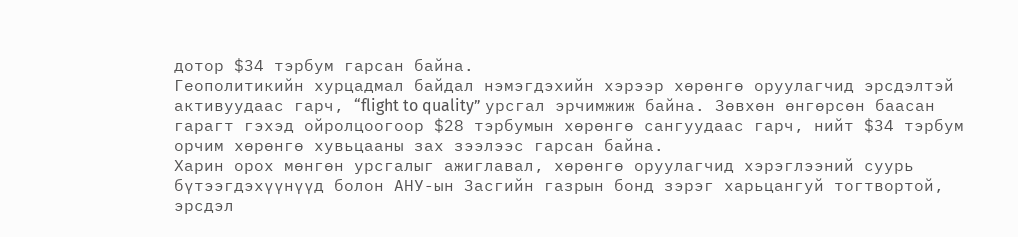дотор $34 тэрбум гарсан байна.
Геополитикийн хурцадмал байдал нэмэгдэхийн хэрээр хөрөнгө оруулагчид эрсдэлтэй активуудаас гарч, “flight to quality” урсгал эрчимжиж байна. Зөвхөн өнгөрсөн баасан гарагт гэхэд ойролцоогоор $28 тэрбумын хөрөнгө сангуудаас гарч, нийт $34 тэрбум орчим хөрөнгө хувьцааны зах зээлээс гарсан байна.
Харин орох мөнгөн урсгалыг ажиглавал, хөрөнгө оруулагчид хэрэглээний суурь бүтээгдэхүүнүүд болон АНУ-ын Засгийн газрын бонд зэрэг харьцангуй тогтвортой, эрсдэл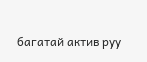багатай актив руу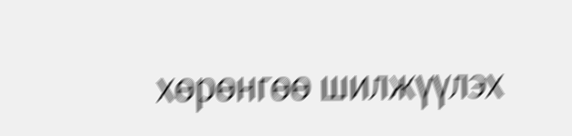хөрөнгөө шилжүүлэх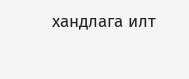хандлага илт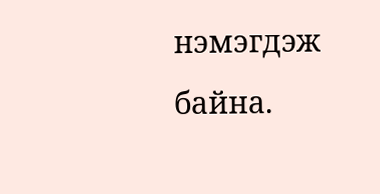нэмэгдэж байна.